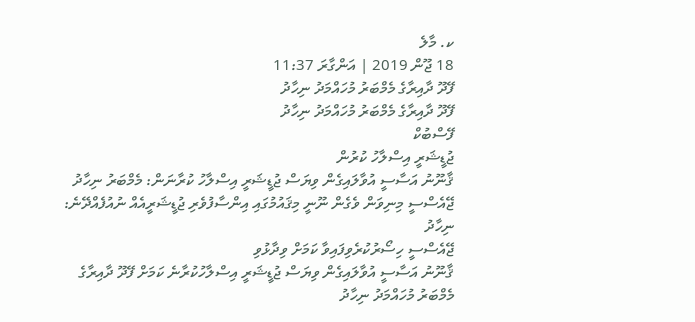ކ. މާލެ
18 ޖޫން 2019 | އަންގާރަ 11:37
ފޭދޫ ދާއިރާގެ މެމްބަރު މުހައްމަދު ނިހާދު
ފޭދޫ ދާއިރާގެ މެމްބަރު މުހައްމަދު ނިހާދު
ފޭސްބުކް
ޖުޑީޝަރީ އިސްލާހު ކުރުން
ޤާނޫނު އަސާސީ އުވާލައިގެން ވިޔަސް ޖުޑީޝަރީ އިސްލާހު ކުރާނަން: މެމްބަރު ނިހާދު
ޖޭއެސްސީ މިނިވަން ވެގެން ނޫނީ މިޤައުމުގައި އިންސާފުވެރި ޖުޑީޝަރީއެއް ނުއުފެއްދޭނެ: ނިހާދު
ޖޭއެސްސީ ހިސޯރުކުރެވިފައިވާ ކަމަށް ވިދާޅުވި
ޤާނޫނު އަސާސީ އުވާލައިގެން ވިޔަސް ޖުޑީޝަރީ އިސްލާހުކުރާނެ ކަމަށް ފޭދޫ ދާއިރާގެ މެމްބަރު މުހައްމަދު ނިހާދު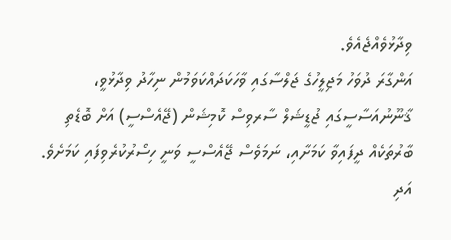ވިދާޅުވެއްޖެއެވެ.
އަންގާރަ ދުވަހު މަޖިލީހުގެ ޖަލްސާގައި ވާހަކަދައްކަވަމުން ނިހާދު ވިދާޅުވީ، ޤާނޫނުއަސާސީގައި ޖުޑީޝަލް ސާރވިސް ކޮމިޝަން (ޖޭއެސްސީ) އަށް ބޮޑެތި ބާރުތަކެއް ދީފައިވާ ކަމަށާއި، ނަމަވެސް ޖޭއެސްސީ ވަނީ ހިސޯރުކުރެވިފައި ކަމަށެވެ. އަދި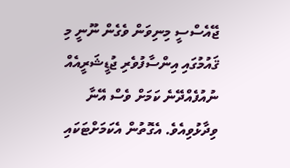ޖޭއެސްސީ މިނިވަން ވެގެން ނޫނީ މި ޤައުމުގައި އިންސާފުވެރި ޖުޑީޝަރީއެއް ނުއުފެއްދޭނެ ކަމަށް ވެސް އޭނާ ވިދާޅުވިއެވެ. އެގޮތުން އެކަމަށްޓަކައި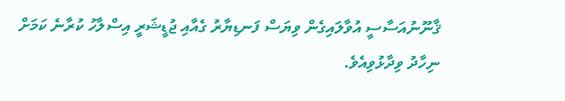ޤާނޫނުއަސާސީ އުވާލައިގެން ވިޔަސް ފަނޑިޔާރު ގެއާއި ޖުޑީޝަރީ އިސްލާހު ކުރާނެ ކަމަށް ނިހާދު ވިދާޅުވިއެވެ.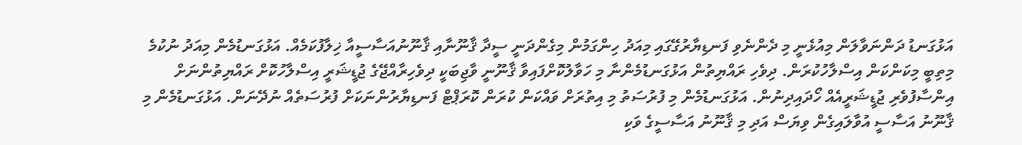އަޅުގަނޑު ދަންނަވާލަން މިއުޅެނީ މި ދެންނެވި ފަނޑިޔާރުގޭގައި މިއަދު ހިންގަމުން މިގެންދަނީ ސީދާ ޤާނޫނާއި ޤާނޫނުއަސާސީއާ ޚިލާފުކަމެއް. އަޅުގަނޑުމެން މިއަދު ނުކުމެ މިތިބީ މިކަންކަން އިސްލާހުކުރަން. ދިވެހި ރައްޔިތުން އަޅުގަނޑުމެންނާ މި ހަވާލުކޮށްފައިވާ ޤާނޫނީ ވާޖިބަކީ ދިވެހިރާއްޖޭގެ ޖުޑީޝަރީ އިސްލާހުކޮށް ރައްޔިތުންނަށް އިންސާފުވެރި ޖުޑީޝަރީއެއް ހޯދައިދިނުން. އަޅުގަނޑުމެން މި ފުރުސަތު މި އިތުރަށް ވައްކަން ކުރަން ކޮރަޕްޓް ފަނޑިޔާރުންނަކަށް ފުރުސަތެއް ނުދޭނަން. އަޅުގަނޑުމެން މި ޤާނޫނު އަސާސީ އުވާލައިގެން ވިޔަސް އަދި މި ޤާނޫނު އަސާސީގެ ވަކި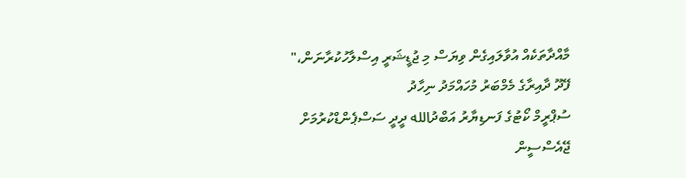މާއްދާތަކެއް އުވާލައިގެން ވިޔަސް މި ޖުޑީޝަރީ އިސްލާހުކުރާނަން،"
ފޭދޫ ދާއިރާގެ މެމްބަރު މުހައްމަދު ނިހާދު
ސުޕްރީމް ކޯޓުގެ ފަނޑިޔާރު އަބްދުالله ދީދީ ސަސްޕެންޑްކުރުމަށް ޖޭއެސްސީން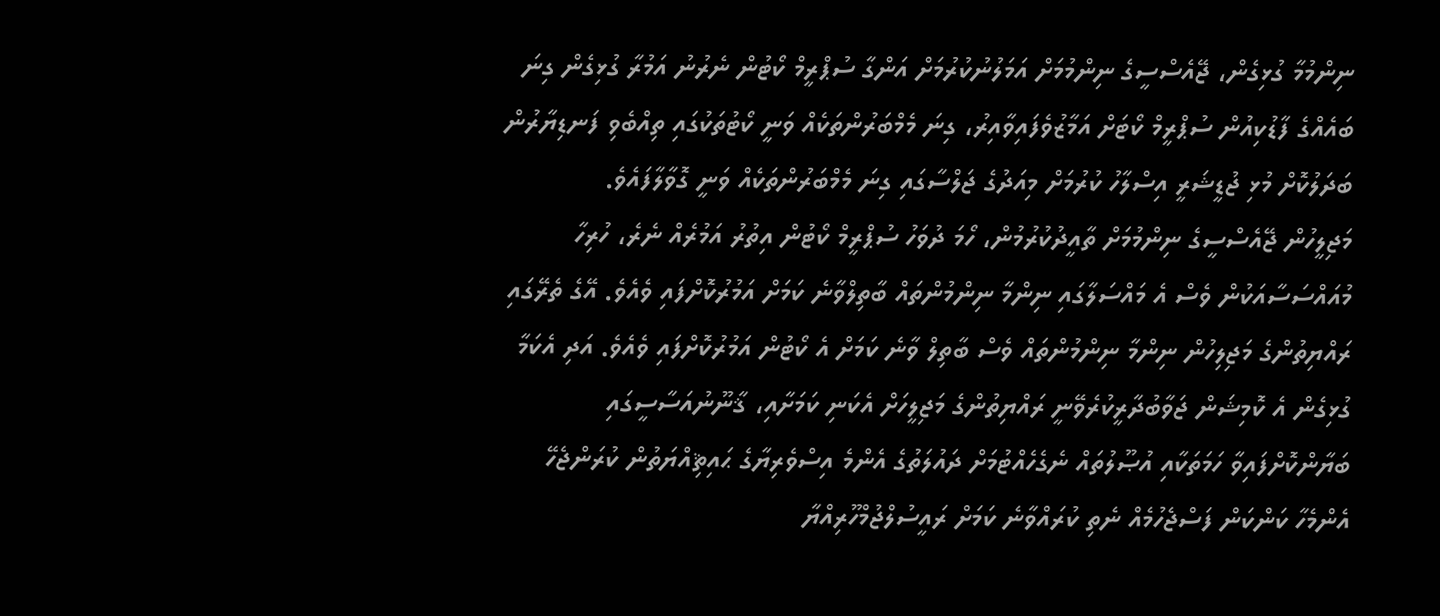ނިންމުމާ ގުޅިގެން، ޖޭއެސްސީގެ ނިންމުމަށް އަމަލުނުކުރުމަށް އަންގާ ސުޕްރީމް ކޯޓުން ނެރުނު އަމުރާ ގުޅިގެން ގިނަ ބައެއްގެ ފާޑުކިއުން ސުޕްރީމް ކޯޓަށް އަމާޒުވެފައިވާއިރު، ގިނަ މެމްބަރުންތަކެއް ވަނީ ކޯޓުތަކުގައި ތިއްބެވި ފަނޑިޔާރުން ބަދަލުކޮށް މުޅި ޖުޑީޝަރީ އިސްލާހު ކުރުމަށް މިއަދުގެ ޖަލްސާގައި ގިނަ މެމްބަރުންތަކެއް ވަނީ ގޮވާލާފައެވެ.
މަޖިލީހުން ޖޭއެސްސީގެ ނިންމުމަށް ތާއީދުކުރުމުން، ހޯމަ ދުވަހު ސުޕްރީމް ކޯޓުން އިތުރު އަމުރެއް ނެރެ، ހުރިހާ މުއައްސަސާއަކުން ވެސް އެ މައްސަލާގައި ނިންމާ ނިންމުންތައް ބާތިލްވާނެ ކަމަށް އަމުރުކޮށްފައި ވެއެވެ. އޭގެ ތެރޭގައި ރައްޔިތުންގެ މަޖިލިހުން ނިންމާ ނިންމުންތައް ވެސް ބާތިލް ވާނެ ކަމަށް އެ ކޯޓުން އަމުރުކޮށްފައި ވެއެވެ. އަދި އެކަމާ ގުޅިގެން އެ ކޮމިޝަން ޖަވާބުދާރީކުރެވޭނީ ރައްޔިތުންގެ މަޖިލީހަށް އެކަނި ކަމަށާއި، ޤާނޫނުއަސާސީގައި ބަޔާންކޮށްފައިވާ ހަމަތަކާއި އުޞޫލުތައް ނެގެހެއްޓުމަށް ދައުލަތުގެ އެންމެ އިސްވެރިޔާގެ ޙައިޘިއްޔަތުން ކުރަންޖެހޭ އެންމެހާ ކަންކަން ފަސްޖެހުމެއް ނެތި ކުރައްވާނެ ކަމަށް ރައީސުލްޖުމްހޫރިއްޔާ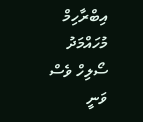އިބްރާހިމް މުހައްމަދު ސޯލިހް ވެސް ވަނީ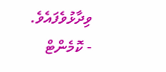ވިދާޅުވެފައެވެ.
- ކޮމެންޓް